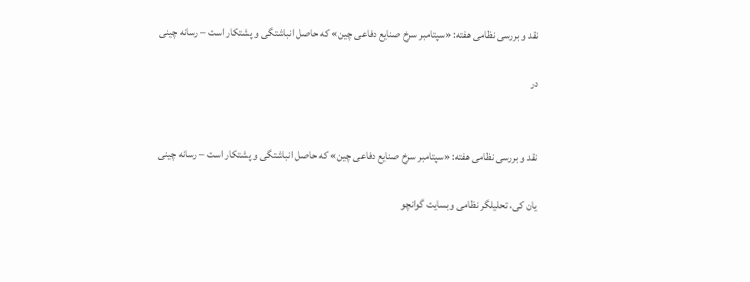نقد و بررسی نظامی هفته: «سپتامبر سرخ صنایع دفاعی چین» که حاصل انباشتگی و پشتکار است – رسانه چینی

در


نقد و بررسی نظامی هفته: «سپتامبر سرخ صنایع دفاعی چین» که حاصل انباشتگی و پشتکار است – رسانه چینی

یان کی، تحلیلگر نظامی وبسایت گوانچو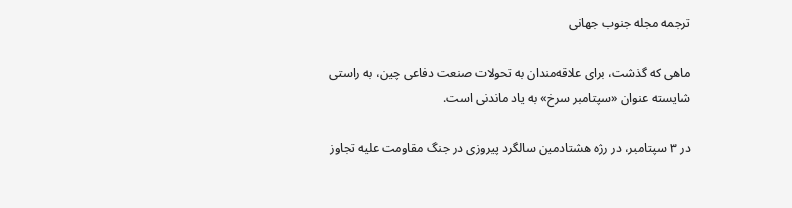ترجمه مجله جنوب جهانی

ماهی که گذشت، برای علاقه‌مندان به تحولات صنعت دفاعی چین، به راستی شایسته عنوان «سپتامبر سرخ» به یاد ماندنی است.

در ۳ سپتامبر، در رژه هشتادمین سالگرد پیروزی در جنگ مقاومت علیه تجاوز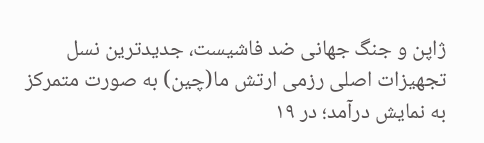ژاپن و جنگ جهانی ضد فاشیست، جدیدترین نسل تجهیزات اصلی رزمی ارتش ما(چین) به صورت متمرکز به نمایش درآمد؛ در ۱۹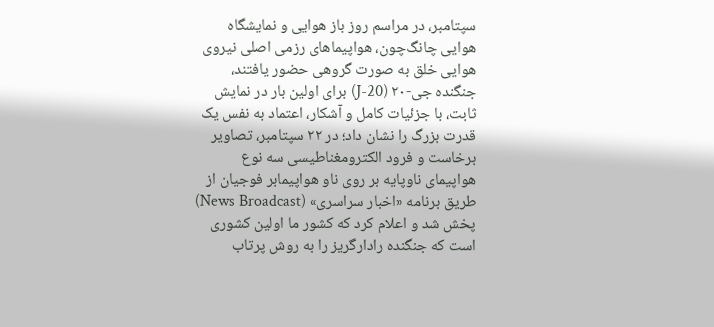سپتامبر، در مراسم روز باز هوایی و نمایشگاه هوایی چانگ‌چون، هواپیماهای رزمی اصلی نیروی هوایی خلق به صورت گروهی حضور یافتند، جنگنده جی-۲۰ (J-20) برای اولین بار در نمایش ثابت، با جزئیات کامل و آشکار، اعتماد به نفس یک قدرت بزرگ را نشان داد؛ در ۲۲ سپتامبر، تصاویر برخاست و فرود الکترومغناطیسی سه نوع هواپیمای ناوپایه بر روی ناو هواپیمابر فوجیان از طریق برنامه «اخبار سراسری» (News Broadcast) پخش شد و اعلام کرد که کشور ما اولین کشوری است که جنگنده رادارگریز را به روش پرتاب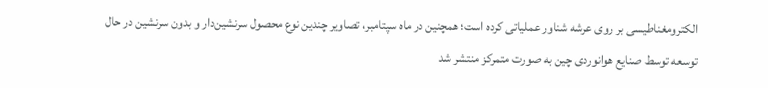الکترومغناطیسی بر روی عرشه شناور عملیاتی کرده است؛ همچنین در ماه سپتامبر، تصاویر چندین نوع محصول سرنشین‌دار و بدون سرنشین در حال توسعه توسط صنایع هوانوردی چین به صورت متمرکز منتشر شد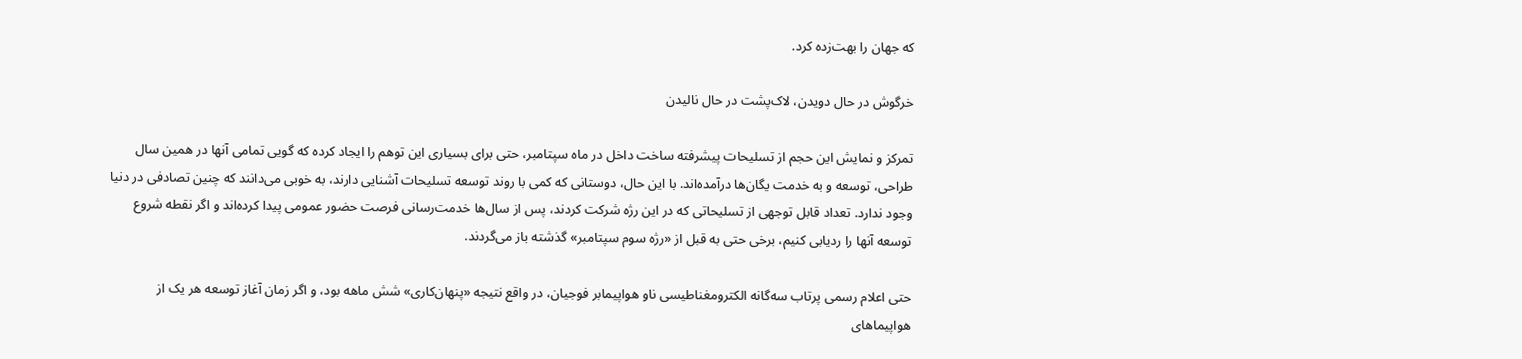که جهان را بهت‌زده کرد.

خرگوش در حال دویدن، لاک‌پشت در حال نالیدن

تمرکز و نمایش این حجم از تسلیحات پیشرفته ساخت داخل در ماه سپتامبر، حتی برای بسیاری این توهم را ایجاد کرده که گویی تمامی آنها در همین سال طراحی، توسعه و به خدمت یگان‌ها درآمده‌اند. با این حال، دوستانی که کمی با روند توسعه تسلیحات آشنایی دارند، به خوبی می‌دانند که چنین تصادفی در دنیا وجود ندارد. تعداد قابل توجهی از تسلیحاتی که در این رژه شرکت کردند، پس از سال‌ها خدمت‌رسانی فرصت حضور عمومی پیدا کرده‌اند و اگر نقطه شروع توسعه آنها را ردیابی کنیم، برخی حتی به قبل از «رژه سوم سپتامبر» گذشته باز می‌گردند.

حتی اعلام رسمی پرتاب سه‌گانه الکترومغناطیسی ناو هواپیمابر فوجیان، در واقع نتیجه «پنهان‌کاری» شش ماهه بود، و اگر زمان آغاز توسعه هر یک از هواپیماهای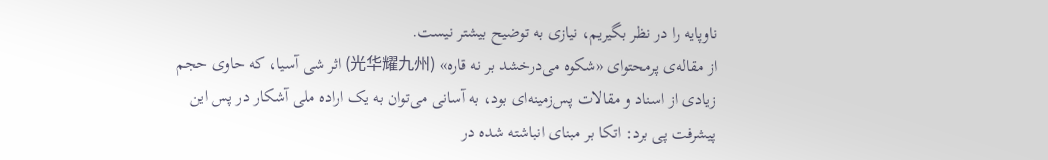ناوپایه را در نظر بگیریم، نیازی به توضیح بیشتر نیست.
از مقاله‌ی پرمحتوای «شکوه می‌درخشد بر نه قاره» (光华耀九州) اثر شی آسیا، که حاوی حجم زیادی از اسناد و مقالات پس‌زمینه‌ای بود، به آسانی می‌توان به یک اراده ملی آشکار در پس این پیشرفت پی برد: اتکا بر مبنای انباشته شده در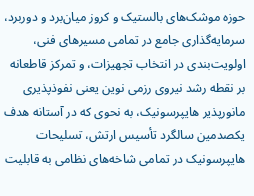حوزه موشک‌های بالستیک و کروز میان‌برد و دوربرد، سرمایه‌گذاری جامع در تمامی مسیرهای فنی، اولویت‌بندی در انتخاب تجهیزات، و تمرکز قاطعانه بر نقطه‌ رشد نیروی رزمی نوین یعنی نفوذپذیری مانورپذیر هایپرسونیک، به نحوی که در آستانه هدف یکصدمین سالگرد تأسیس ارتش، تسلیحات هایپرسونیک در تمامی شاخه‌های نظامی به قابلیت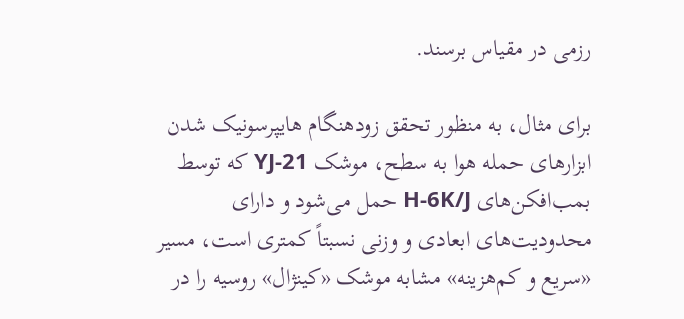رزمی در مقیاس برسند.

برای مثال، به منظور تحقق زودهنگام هایپرسونیک شدن ابزارهای حمله هوا به سطح، موشک YJ-21 که توسط بمب‌افکن‌های H-6K/J حمل می‌شود و دارای محدودیت‌های ابعادی و وزنی نسبتاً کمتری است، مسیر «سریع و کم‌هزینه» مشابه موشک «کینژال» روسیه را در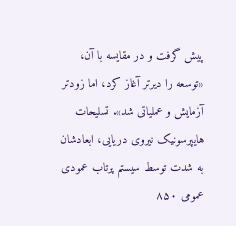پیش گرفت و در مقایسه با آن، «توسعه را دیرتر آغاز کرد، اما زودتر آزمایش و عملیاتی شد». تسلیحات هایپرسونیک نیروی دریایی، ابعادشان به شدت توسط سیستم پرتاب عمودی عمومی ۸۵۰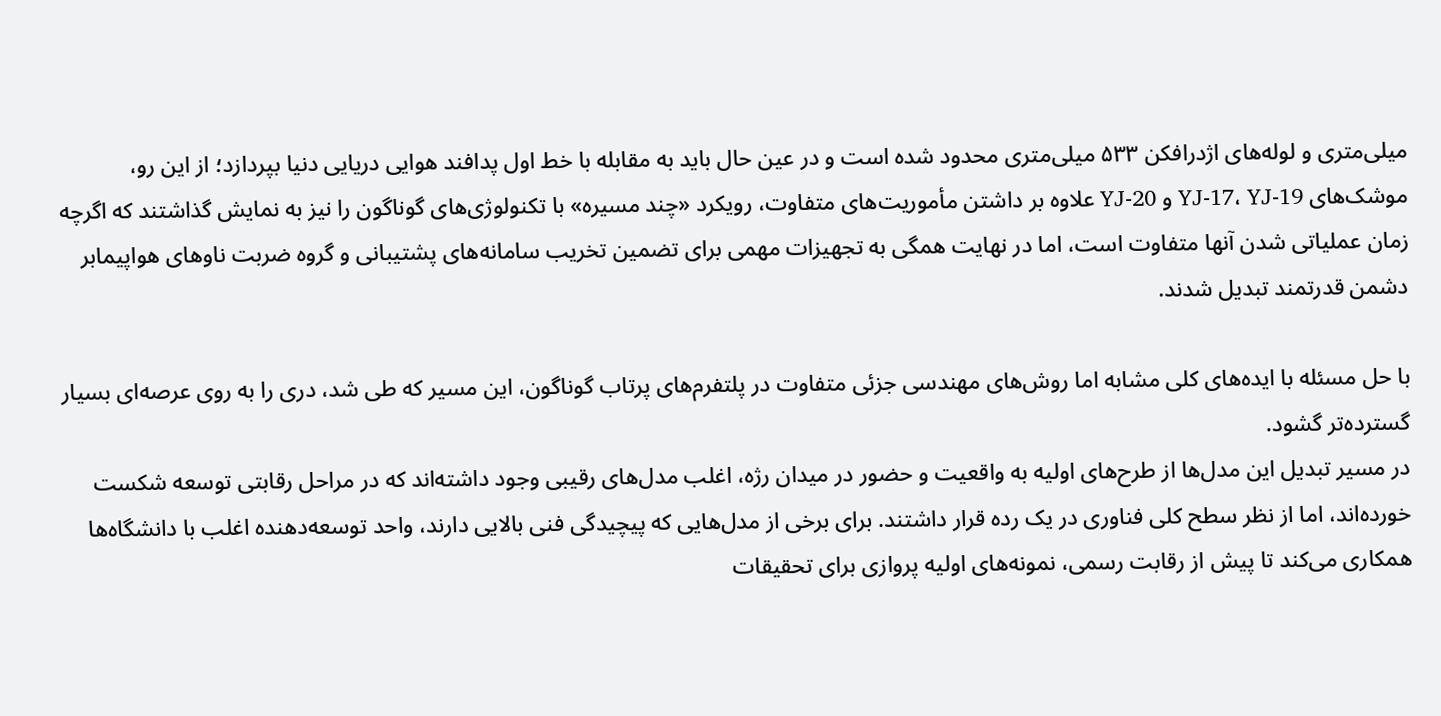میلی‌متری و لوله‌های اژدرافکن ۵۳۳ میلی‌متری محدود شده است و در عین حال باید به مقابله با خط اول پدافند هوایی دریایی دنیا بپردازد؛ از این رو، موشک‌های YJ-17، YJ-19 و YJ-20 علاوه بر داشتن مأموریت‌های متفاوت، رویکرد «چند مسیره» با تکنولوژی‌های گوناگون را نیز به نمایش گذاشتند که اگرچه زمان عملیاتی شدن آنها متفاوت است، اما در نهایت همگی به تجهیزات مهمی برای تضمین تخریب سامانه‌های پشتیبانی و گروه ضربت ناوهای هواپیمابر دشمن قدرتمند تبدیل شدند.

با حل مسئله با ایده‌های کلی مشابه اما روش‌های مهندسی جزئی متفاوت در پلتفرم‌های پرتاب گوناگون، این مسیر که طی شد، دری را به روی عرصه‌ای بسیار گسترده‌تر گشود.
در مسیر تبدیل این مدل‌ها از طرح‌های اولیه به واقعیت و حضور در میدان رژه، اغلب مدل‌های رقیبی وجود داشته‌اند که در مراحل رقابتی توسعه شکست خورده‌اند، اما از نظر سطح کلی فناوری در یک رده قرار داشتند. برای برخی از مدل‌هایی که پیچیدگی فنی بالایی دارند، واحد توسعه‌دهنده اغلب با دانشگاه‌ها همکاری می‌کند تا پیش از رقابت رسمی، نمونه‌های اولیه پروازی برای تحقیقات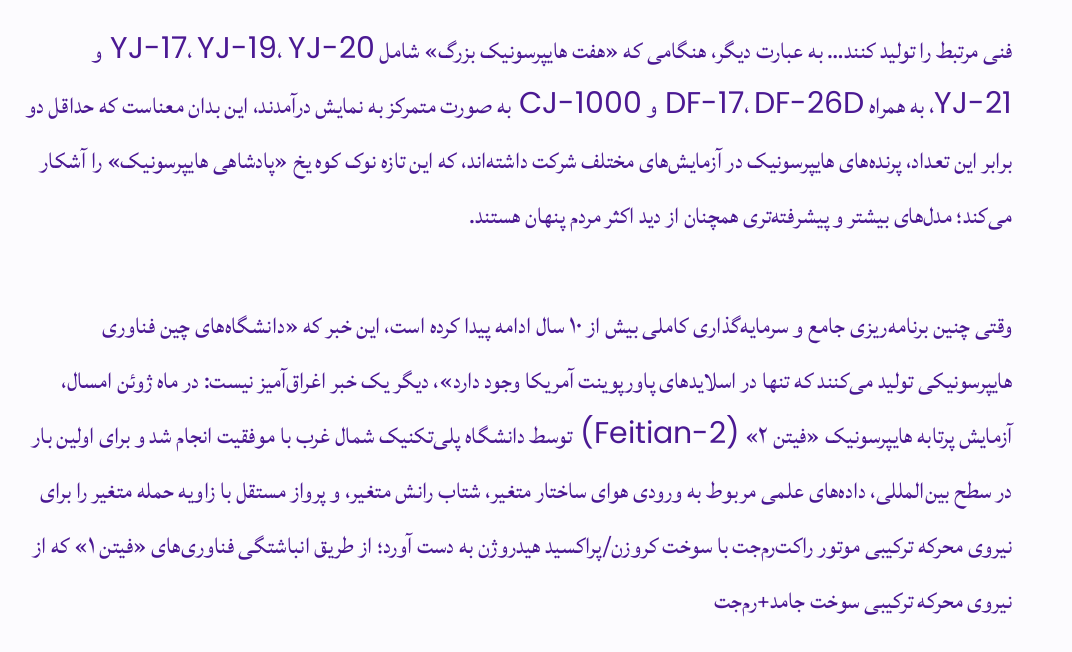فنی مرتبط را تولید کنند… به عبارت دیگر، هنگامی که «هفت هایپرسونیک بزرگ» شامل YJ-17، YJ-19، YJ-20 و YJ-21، به همراه DF-17، DF-26D و CJ-1000 به صورت متمرکز به نمایش درآمدند، این بدان معناست که حداقل دو برابر این تعداد، پرنده‌های هایپرسونیک در آزمایش‌های مختلف شرکت داشته‌اند، که این تازه نوک کوه یخ «پادشاهی هایپرسونیک» را آشکار می‌کند؛ مدل‌های بیشتر و پیشرفته‌تری همچنان از دید اکثر مردم پنهان هستند.

وقتی چنین برنامه‌ریزی جامع و سرمایه‌گذاری کاملی بیش از ۱۰ سال ادامه پیدا کرده است، این خبر که «دانشگاه‌های چین فناوری هایپرسونیکی تولید می‌کنند که تنها در اسلایدهای پاورپوینت آمریکا وجود دارد»، دیگر یک خبر اغراق‌آمیز نیست: در ماه ژوئن امسال، آزمایش پرتابه هایپرسونیک «فیتن ۲» (Feitian-2) توسط دانشگاه پلی‌تکنیک شمال غرب با موفقیت انجام شد و برای اولین بار در سطح بین‌المللی، داده‌های علمی مربوط به ورودی هوای ساختار متغیر، شتاب رانش متغیر، و پرواز مستقل با زاویه حمله متغیر را برای نیروی محرکه ترکیبی موتور راکت‌رم‌جت با سوخت کروزن/پراکسید هیدروژن به دست آورد؛ از طریق انباشتگی فناوری‌های «فیتن ۱» که از نیروی محرکه ترکیبی سوخت جامد+رم‌جت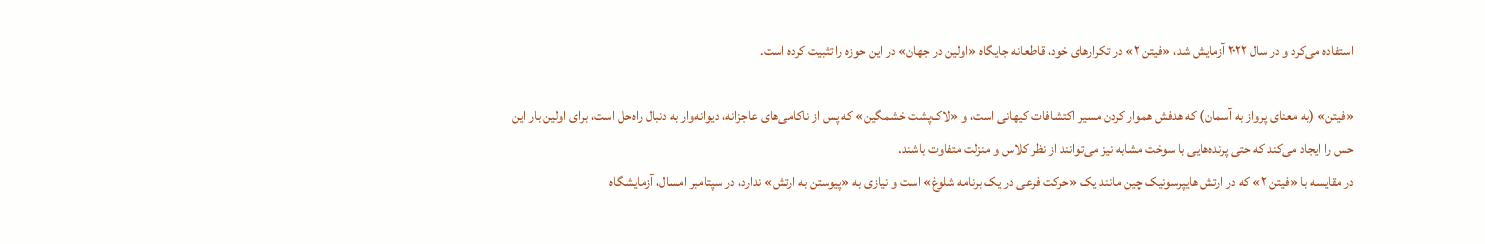استفاده می‌کرد و در سال ۲۰۲۲ آزمایش شد، «فیتن ۲» در تکرارهای خود، قاطعانه جایگاه «اولین در جهان» در این حوزه را تثبیت کرده است.

«فیتن» (به معنای پرواز به آسمان) که هدفش هموار کردن مسیر اکتشافات کیهانی است، و «لاک‌پشت خشمگین» که پس از ناکامی‌های عاجزانه، دیوانه‌وار به دنبال راه‌حل است، برای اولین بار این حس را ایجاد می‌کند که حتی پرنده‌هایی با سوخت مشابه نیز می‌توانند از نظر کلاس و منزلت متفاوت باشند.
در مقایسه با «فیتن ۲» که در ارتش هایپرسونیک چین مانند یک «حرکت فرعی در یک برنامه شلوغ» است و نیازی به «پیوستن به ارتش» ندارد، در سپتامبر امسال، آزمایشگاه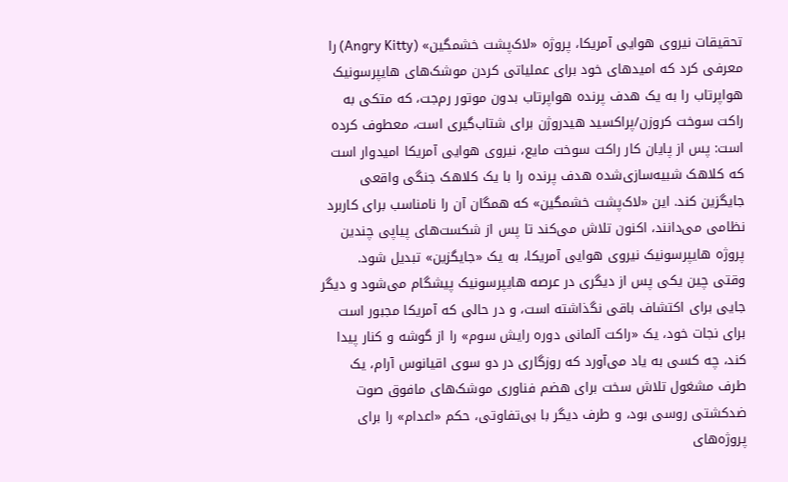تحقیقات نیروی هوایی آمریکا، پروژه «لاک‌پشت خشمگین» (Angry Kitty) را معرفی کرد که امیدهای خود برای عملیاتی کردن موشک‌های هایپرسونیک هواپرتاب را به یک هدف پرنده هواپرتاب بدون موتور رم‌جت، که متکی به راکت سوخت کروزن/پراکسید هیدروژن برای شتاب‌گیری است، معطوف کرده است: پس از پایان کار راکت سوخت مایع، نیروی هوایی آمریکا امیدوار است که کلاهک شبیه‌سازی‌شده هدف پرنده را با یک کلاهک جنگی واقعی جایگزین کند. این «لاک‌پشت خشمگین» که همگان آن را نامناسب برای کاربرد نظامی می‌دانند، اکنون تلاش می‌کند تا پس از شکست‌های پیاپی چندین پروژه هایپرسونیک نیروی هوایی آمریکا، به یک «جایگزین» تبدیل شود.
وقتی چین یکی پس از دیگری در عرصه هایپرسونیک پیشگام می‌شود و دیگر جایی برای اکتشاف باقی نگذاشته است، و در حالی که آمریکا مجبور است برای نجات خود، یک «راکت آلمانی دوره رایش سوم» را از گوشه و کنار پیدا کند، چه کسی به یاد می‌آورد که روزگاری در دو سوی اقیانوس آرام، یک طرف مشغول تلاش سخت برای هضم فناوری موشک‌های مافوق صوت ضدکشتی روسی بود، و طرف دیگر با بی‌تفاوتی، حکم «اعدام» را برای پروژه‌های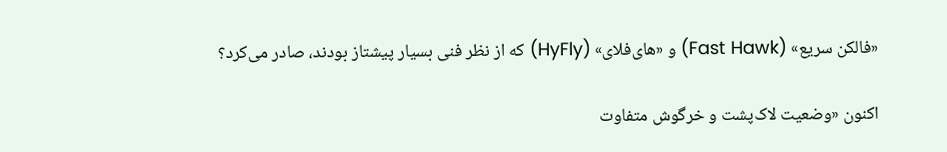«فالکن سریع» (Fast Hawk) و «های‌فلای» (HyFly) که از نظر فنی بسیار پیشتاز بودند، صادر می‌کرد؟

اکنون «وضعیت لاک‌پشت و خرگوش متفاوت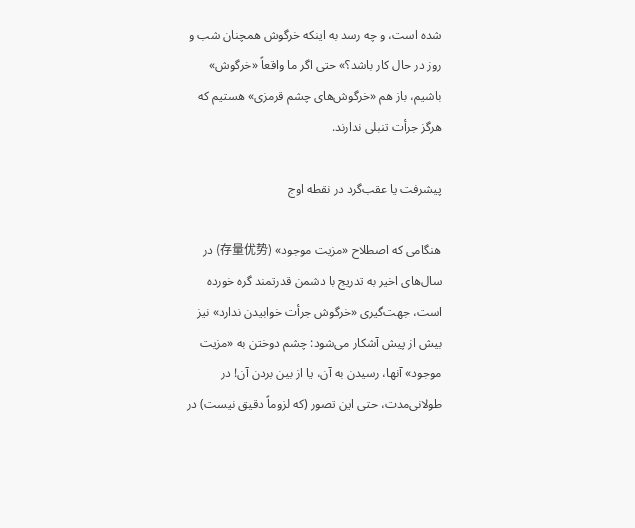شده است، و چه رسد به اینکه خرگوش همچنان شب و روز در حال کار باشد؟» حتی اگر ما واقعاً «خرگوش» باشیم، باز هم «خرگوش‌های چشم قرمزی» هستیم که هرگز جرأت تنبلی ندارند.

پیشرفت یا عقب‌گرد در نقطه اوج

هنگامی که اصطلاح «مزیت موجود» (存量优势) در سال‌های اخیر به تدریج با دشمن قدرتمند گره خورده است، جهت‌گیری «خرگوش جرأت خوابیدن ندارد» نیز بیش از پیش آشکار می‌شود: چشم دوختن به «مزیت موجود» آنها، رسیدن به آن، یا از بین بردن آن! در طولانی‌مدت، حتی این تصور (که لزوماً دقیق نیست) در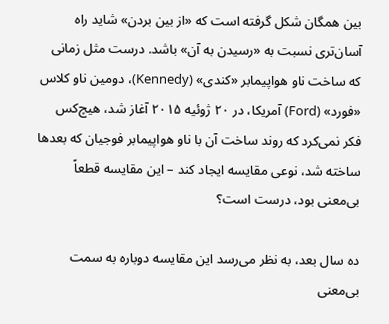بین همگان شکل گرفته است که «از بین بردن» شاید راه آسان‌تری نسبت به «رسیدن به آن» باشد. درست مثل زمانی که ساخت ناو هواپیمابر «کندی» (Kennedy)، دومین ناو کلاس «فورد» (Ford) آمریکا، در ۲۰ ژوئیه ۲۰۱۵ آغاز شد، هیچ‌کس فکر نمی‌کرد که روند ساخت آن با ناو هواپیمابر فوجیان که بعدها ساخته شد، نوعی مقایسه ایجاد کند – این مقایسه قطعاً بی‌معنی بود، درست است؟

ده سال بعد، به نظر می‌رسد این مقایسه دوباره به سمت بی‌معنی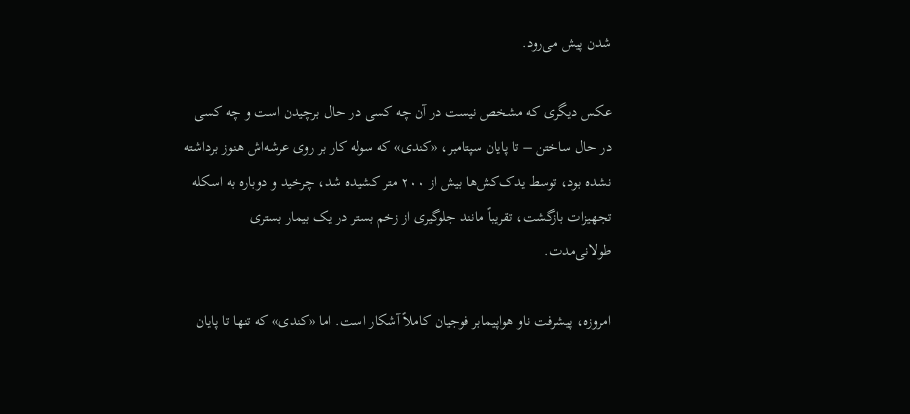شدن پیش می‌رود.

عکس دیگری که مشخص نیست در آن چه کسی در حال برچیدن است و چه کسی در حال ساختن – تا پایان سپتامبر، «کندی» که سوله کار بر روی عرشه‌اش هنوز برداشته نشده بود، توسط یدک‌کش‌ها بیش از ۲۰۰ متر کشیده شد، چرخید و دوباره به اسکله تجهیزات بازگشت، تقریباً مانند جلوگیری از زخم بستر در یک بیمار بستری طولانی‌مدت.

امروزه، پیشرفت ناو هواپیمابر فوجیان کاملاً آشکار است. اما «کندی» که تنها تا پایان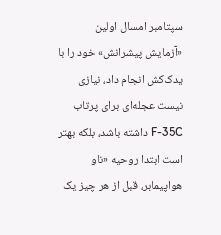سپتامبر امسال اولین «آزمایش پیشرانش» خود را با یدک‌کش انجام داد، نیازی نیست عجله‌ای برای پرتاب F-35C داشته باشد، بلکه بهتر است ابتدا روحیه «ناو هواپیمابر، قبل از هر چیز یک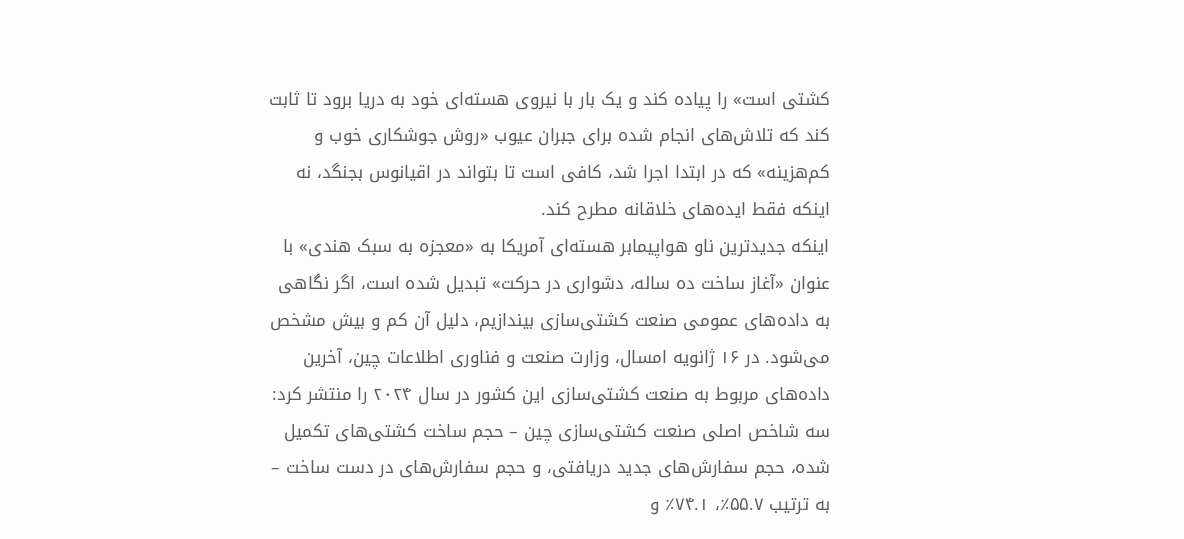کشتی است» را پیاده کند و یک بار با نیروی هسته‌ای خود به دریا برود تا ثابت کند که تلاش‌های انجام شده برای جبران عیوب «روش جوشکاری خوب و کم‌هزینه» که در ابتدا اجرا شد، کافی است تا بتواند در اقیانوس بجنگد، نه اینکه فقط ایده‌های خلاقانه مطرح کند.
اینکه جدیدترین ناو هواپیمابر هسته‌ای آمریکا به «معجزه به سبک هندی» با عنوان «آغاز ساخت ده ساله، دشواری در حرکت» تبدیل شده است، اگر نگاهی به داده‌های عمومی صنعت کشتی‌سازی بیندازیم، دلیل آن کم و بیش مشخص می‌شود. در ۱۶ ژانویه امسال، وزارت صنعت و فناوری اطلاعات چین، آخرین داده‌های مربوط به صنعت کشتی‌سازی این کشور در سال ۲۰۲۴ را منتشر کرد: سه شاخص اصلی صنعت کشتی‌سازی چین – حجم ساخت کشتی‌های تکمیل شده، حجم سفارش‌های جدید دریافتی، و حجم سفارش‌های در دست ساخت – به ترتیب ۵۵.۷٪، ۷۴.۱٪ و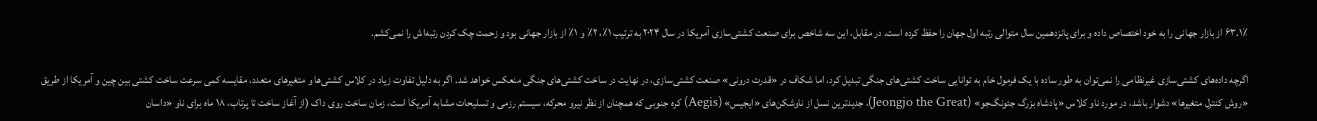۶۳.۱٪ از بازار جهانی را به خود اختصاص داده و برای پانزدهمین سال متوالی رتبه اول جهان را حفظ کرده است. در مقابل، این سه شاخص برای صنعت کشتی‌سازی آمریکا در سال ۲۰۲۴ به ترتیب ۱٪، ۲٪ و ۱٪ از بازار جهانی بود و زحمت چک کردن رتبه‌اش را نمی‌کشم.

اگرچه داده‌های کشتی‌سازی غیرنظامی را نمی‌توان به طور ساده با یک فرمول خام به توانایی ساخت کشتی‌های جنگی تبدیل کرد، اما شکاف در «قدرت درونی» صنعت کشتی‌سازی، در نهایت در ساخت کشتی‌های جنگی منعکس خواهد شد. اگر به دلیل تفاوت زیاد در کلاس کشتی‌ها و متغیرهای متعدد، مقایسه کمی سرعت ساخت کشتی بین چین و آمریکا از طریق «روش کنترل متغیرها» دشوار باشد، در مورد ناو کلاس «پادشاه بزرگ جئونگ‌جو» (Jeongjo the Great)، جدیدترین نسل از ناوشکن‌های «ایجیس» (Aegis) کره جنوبی که همچنان از نظر نیرو محرکه، سیستم رزمی و تسلیحات مشابه آمریکا است، زمان ساخت روی داک (از آغاز ساخت تا پرتاب، ۱۸ ماه برای ناو «داسان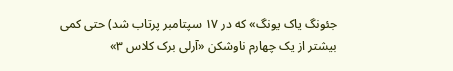جئونگ یاک یونگ» که در ۱۷ سپتامبر پرتاب شد) حتی کمی بیشتر از یک چهارم ناوشکن «آرلی برک کلاس ۳»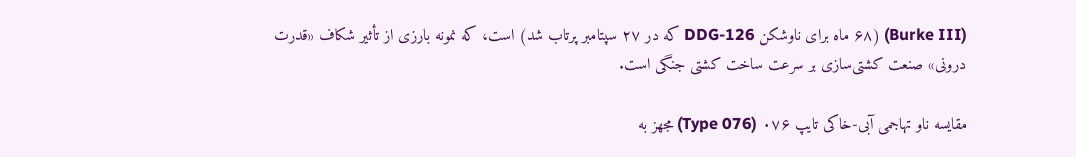(Burke III) (۶۸ ماه برای ناوشکن DDG-126 که در ۲۷ سپتامبر پرتاب شد) است، که نمونه بارزی از تأثیر شکاف «قدرت درونی» صنعت کشتی‌سازی بر سرعت ساخت کشتی جنگی است.

مقایسه ناو تهاجمی آبی-خاکی تایپ ۰۷۶ (Type 076) مجهز به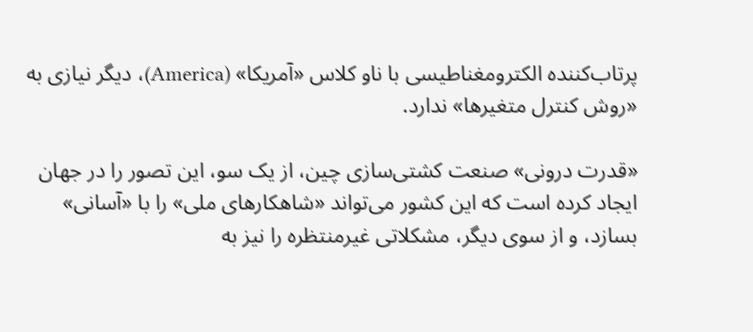پرتاب‌کننده الکترومغناطیسی با ناو کلاس «آمریکا» (America)، دیگر نیازی به «روش کنترل متغیرها» ندارد.

«قدرت درونی» صنعت کشتی‌سازی چین، از یک سو، این تصور را در جهان ایجاد کرده است که این کشور می‌تواند «شاهکارهای ملی» را با «آسانی» بسازد، و از سوی دیگر، مشکلاتی غیرمنتظره را نیز به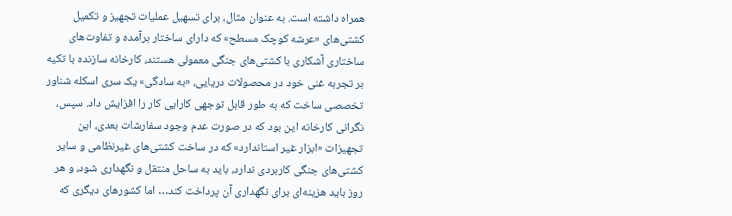همراه داشته است. به عنوان مثال، برای تسهیل عملیات تجهیز و تکمیل کشتی‌های «عرشه کوچک مسطح» که دارای ساختار برآمده و تفاوت‌های ساختاری آشکاری با کشتی‌های جنگی معمولی هستند، کارخانه سازنده با تکیه بر تجربه غنی خود در محصولات دریایی، «به سادگی» یک سری اسکله شناور تخصصی ساخت که به طور قابل توجهی کارایی کار را افزایش داد. سپس، نگرانی کارخانه این بود که در صورت عدم وجود سفارشات بعدی، این تجهیزات «ابزار غیر استاندارد» که در ساخت کشتی‌های غیرنظامی و سایر کشتی‌های جنگی کاربردی ندارد، باید به ساحل منتقل و نگهداری شود، و هر روز باید هزینه‌ای برای نگهداری آن پرداخت کند… اما کشورهای دیگری که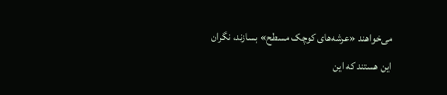می‌خواهند «عرشه‌های کوچک مسطح» بسازند، نگران این هستند که این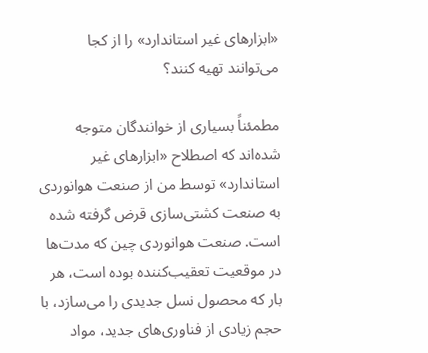«ابزارهای غیر استاندارد» را از کجا می‌توانند تهیه کنند؟

مطمئناً بسیاری از خوانندگان متوجه شده‌اند که اصطلاح «ابزارهای غیر استاندارد» توسط من از صنعت هوانوردی به صنعت کشتی‌سازی قرض گرفته شده است. صنعت هوانوردی چین که مدت‌ها در موقعیت تعقیب‌کننده بوده است، هر بار که محصول نسل جدیدی را می‌سازد، با حجم زیادی از فناوری‌های جدید، مواد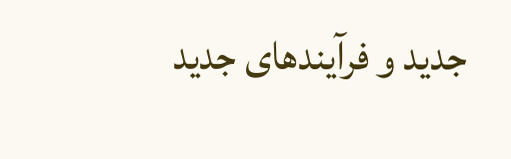جدید و فرآیندهای جدید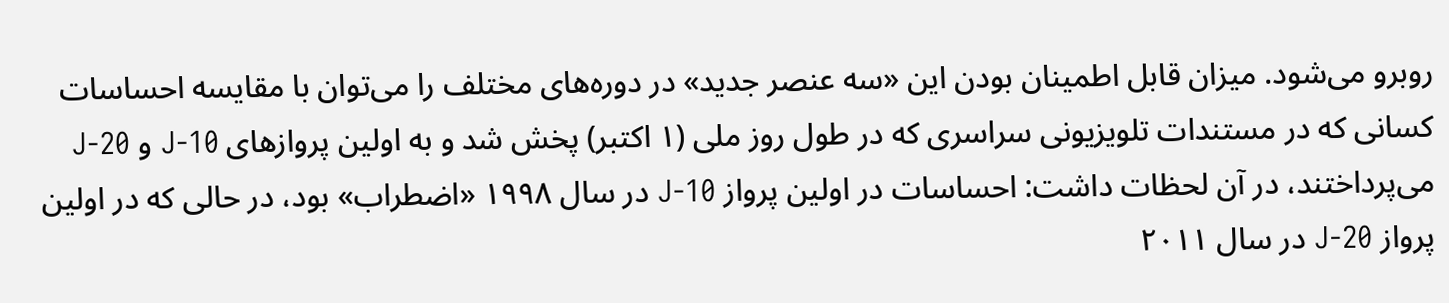روبرو می‌شود. میزان قابل اطمینان بودن این «سه عنصر جدید» در دوره‌های مختلف را می‌توان با مقایسه احساسات کسانی که در مستندات تلویزیونی سراسری که در طول روز ملی (۱ اکتبر) پخش شد و به اولین پروازهای J-10 و J-20 می‌پرداختند، در آن لحظات داشت: احساسات در اولین پرواز J-10 در سال ۱۹۹۸ «اضطراب» بود، در حالی که در اولین پرواز J-20 در سال ۲۰۱۱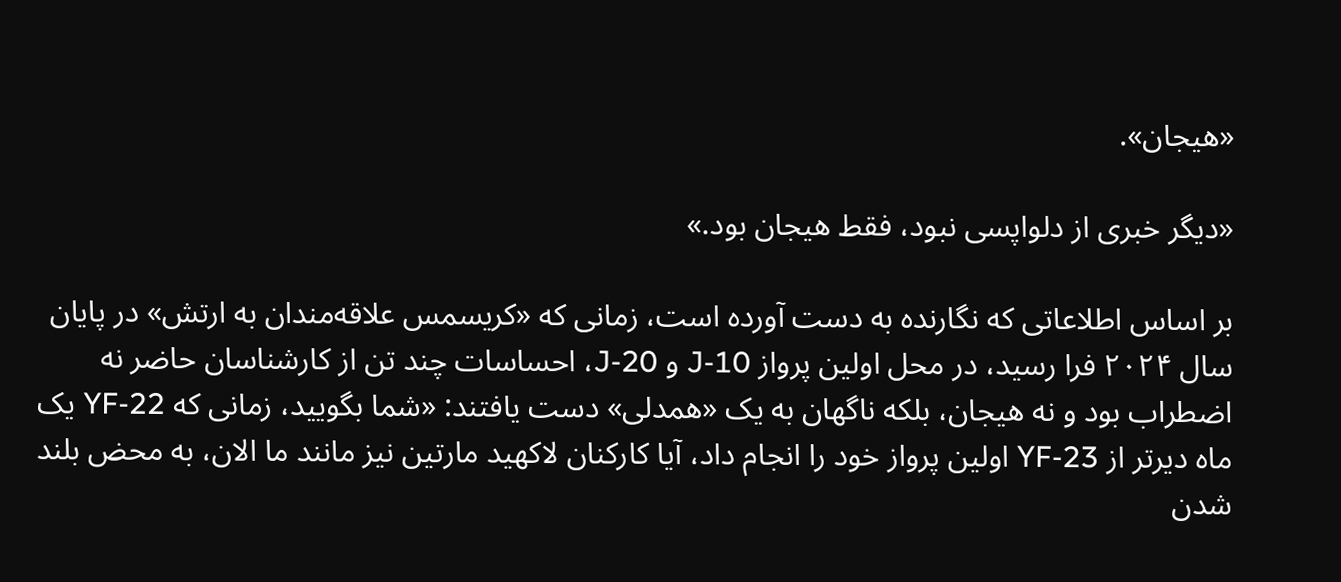«هیجان».

«دیگر خبری از دلواپسی نبود، فقط هیجان بود.»

بر اساس اطلاعاتی که نگارنده به دست آورده است، زمانی که «کریسمس علاقه‌مندان به ارتش» در پایان سال ۲۰۲۴ فرا رسید، در محل اولین پرواز J-10 و J-20، احساسات چند تن از کارشناسان حاضر نه اضطراب بود و نه هیجان، بلکه ناگهان به یک «همدلی» دست یافتند: «شما بگویید، زمانی که YF-22 یک ماه دیرتر از YF-23 اولین پرواز خود را انجام داد، آیا کارکنان لاکهید مارتین نیز مانند ما الان، به محض بلند شدن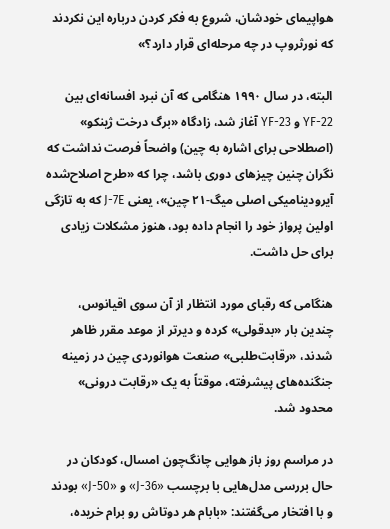هواپیمای خودشان، شروع به فکر کردن درباره این نکردند که نورثروپ در چه مرحله‌ای قرار دارد؟»

البته، در سال ۱۹۹۰ هنگامی که آن نبرد افسانه‌ای بین YF-22 و YF-23 آغاز شد، زادگاه «برگ درخت ژینکو» (اصطلاحی برای اشاره به چین) واضحاً فرصت نداشت که نگران چنین چیزهای دوری باشد، چرا که «طرح اصلاح‌شده آیرودینامیکی اصلی میگ-۲۱ چین»، یعنی J-7E که به تازگی اولین پرواز خود را انجام داده بود، هنوز مشکلات زیادی برای حل داشت.

هنگامی که رقبای مورد انتظار از آن سوی اقیانوس، چندین بار «بدقولی» کرده و دیرتر از موعد مقرر ظاهر شدند، «رقابت‌طلبی» صنعت هوانوردی چین در زمینه جنگنده‌های پیشرفته، موقتاً به یک «رقابت درونی» محدود شد.

در مراسم روز باز هوایی چانگ‌چون امسال، کودکان در حال بررسی مدل‌هایی با برچسب «J-36» و «J-50» بودند و با افتخار می‌گفتند: «بابام هر دوتاش رو برام خریده،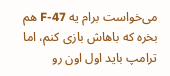می‌خواست برام یه F-47 هم بخره که باهاش بازی کنم، اما ترامپ باید اول اون رو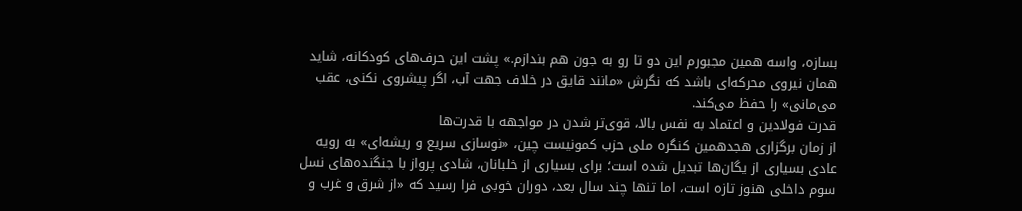بسازه، واسه همین مجبورم این دو تا رو به جون هم بندازم.» پشت این حرف‌های کودکانه، شاید همان نیروی محرکه‌ای باشد که نگرش «مانند قایق در خلاف جهت آب، اگر پیشروی نکنی، عقب می‌مانی» را حفظ می‌کند.
قدرت فولادین و اعتماد به نفس بالا، قوی‌تر شدن در مواجهه با قدرت‌ها
از زمان برگزاری هجدهمین کنگره ملی حزب کمونیست چین، «نوسازی سریع و ریشه‌ای» به رویه عادی بسیاری از یگان‌ها تبدیل شده است؛ برای بسیاری از خلبانان، شادی پرواز با جنگنده‌های نسل سوم داخلی هنوز تازه است، اما تنها چند سال بعد، دوران خوبی فرا رسید که «از شرق و غرب و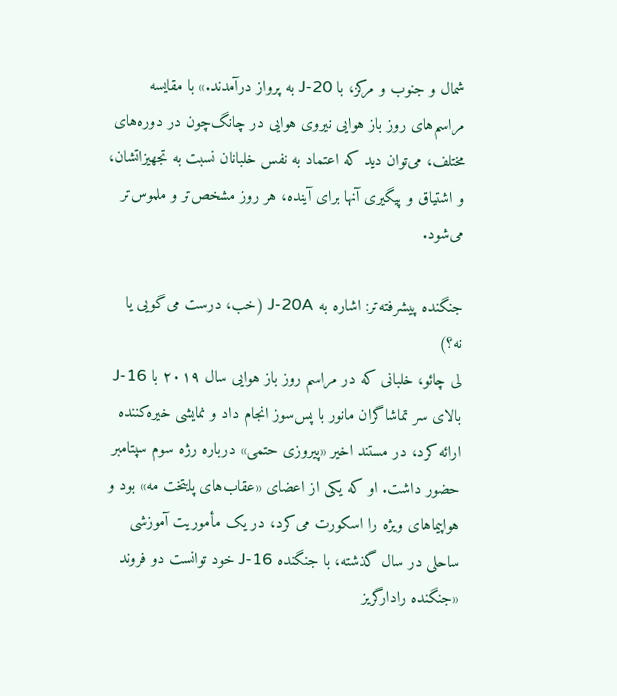شمال و جنوب و مرکز، با J-20 به پرواز درآمدند.» با مقایسه مراسم‌های روز باز هوایی نیروی هوایی در چانگ‌چون در دوره‌های مختلف، می‌توان دید که اعتماد به نفس خلبانان نسبت به تجهیزاتشان، و اشتیاق و پیگیری آنها برای آینده، هر روز مشخص‌تر و ملموس‌تر می‌شود.

جنگنده پیشرفته‌تر: اشاره به J-20A (خب، درست می‌گویی یا نه؟)
لی چائو، خلبانی که در مراسم روز باز هوایی سال ۲۰۱۹ با J-16 بالای سر تماشاگران مانور با پس‌سوز انجام داد و نمایشی خیره‌کننده ارائه کرد، در مستند اخیر «پیروزی حتمی» درباره رژه سوم سپتامبر حضور داشت. او که یکی از اعضای «عقاب‌های پایتخت مه» بود و هواپیماهای ویژه را اسکورت می‌کرد، در یک مأموریت آموزشی ساحلی در سال گذشته، با جنگنده J-16 خود توانست دو فروند «جنگنده رادارگریز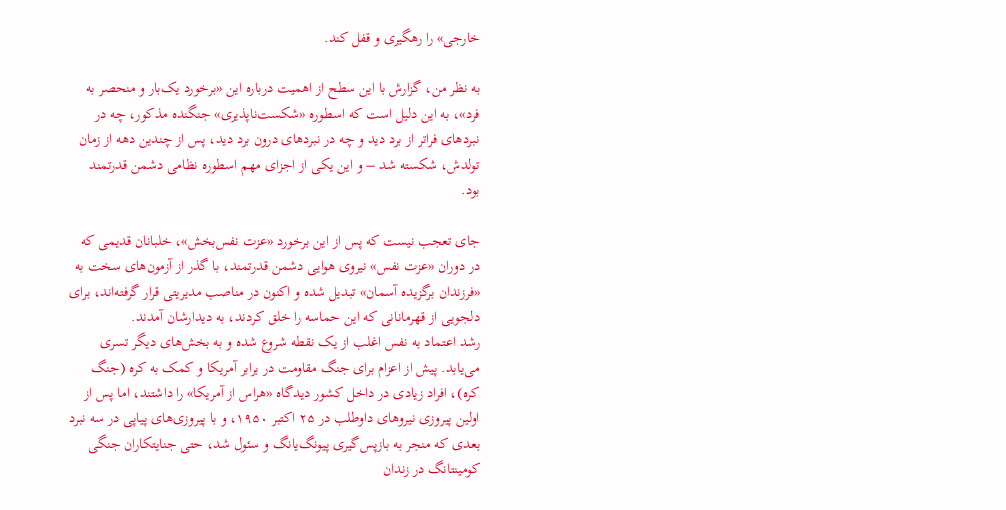خارجی» را رهگیری و قفل کند.

به نظر من، گزارش با این سطح از اهمیت درباره این «برخورد یک‌بار و منحصر به فرد»، به این دلیل است که اسطوره «شکست‌ناپذیری» جنگنده مذکور، چه در نبردهای فراتر از برد دید و چه در نبردهای درون برد دید، پس از چندین دهه از زمان تولدش، شکسته شد – و این یکی از اجزای مهم اسطوره نظامی دشمن قدرتمند بود.

جای تعجب نیست که پس از این برخورد «عزت نفس‌بخش»، خلبانان قدیمی که در دوران «عزت نفس» نیروی هوایی دشمن قدرتمند، با گذر از آزمون‌های سخت به «فرزندان برگزیده آسمان» تبدیل شده و اکنون در مناصب مدیریتی قرار گرفته‌اند، برای دلجویی از قهرمانانی که این حماسه را خلق کردند، به دیدارشان آمدند.
رشد اعتماد به نفس اغلب از یک نقطه شروع شده و به بخش‌های دیگر تسری می‌یابد. پیش از اعزام برای جنگ مقاومت در برابر آمریکا و کمک به کره (جنگ کره)، افراد زیادی در داخل کشور دیدگاه «هراس از آمریکا» را داشتند، اما پس از اولین پیروزی نیروهای داوطلب در ۲۵ اکتبر ۱۹۵۰، و با پیروزی‌های پیاپی در سه نبرد بعدی که منجر به بازپس‌گیری پیونگ‌یانگ و سئول شد، حتی جنایتکاران جنگی کومینتانگ در زندان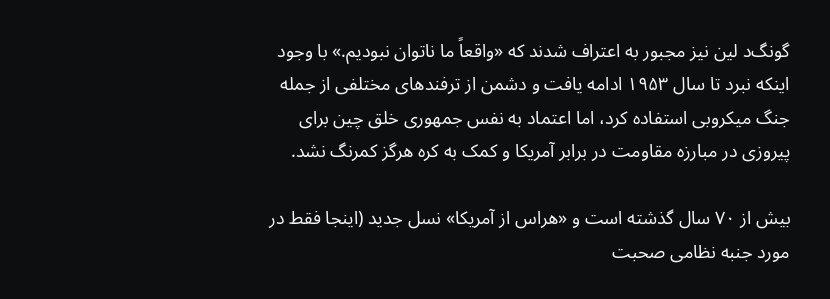گونگ‌د لین نیز مجبور به اعتراف شدند که «واقعاً ما ناتوان نبودیم.» با وجود اینکه نبرد تا سال ۱۹۵۳ ادامه یافت و دشمن از ترفندهای مختلفی از جمله جنگ میکروبی استفاده کرد، اما اعتماد به نفس جمهوری خلق چین برای پیروزی در مبارزه مقاومت در برابر آمریکا و کمک به کره هرگز کمرنگ نشد.

بیش از ۷۰ سال گذشته است و «هراس از آمریکا» نسل جدید (اینجا فقط در مورد جنبه نظامی صحبت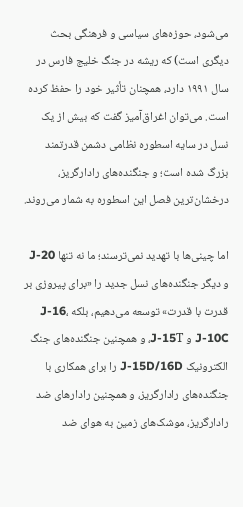می‌شود، حوزه‌های سیاسی و فرهنگی بحث دیگری است) که ریشه در جنگ خلیج فارس در سال ۱۹۹۱ دارد، همچنان تأثیر خود را حفظ کرده است. می‌توان اغراق‌آمیز گفت که بیش از یک نسل در سایه اسطوره نظامی دشمن قدرتمند بزرگ شده است؛ و جنگنده‌های رادارگریز، درخشان‌ترین فصل این اسطوره به شمار می‌روند.

اما چینی‌ها با تهدید نمی‌ترسند؛ ما نه تنها J-20 و دیگر جنگنده‌های نسل جدید را «برای پیروزی بر قدرت با قدرت» توسعه می‌دهیم، بلکه J-16، J-10C و J-15T، و همچنین جنگنده‌های جنگ الکترونیک J-15D/16D را برای همکاری با جنگنده‌های رادارگریز، و همچنین رادارهای ضد رادارگریز، موشک‌های زمین به هوای ضد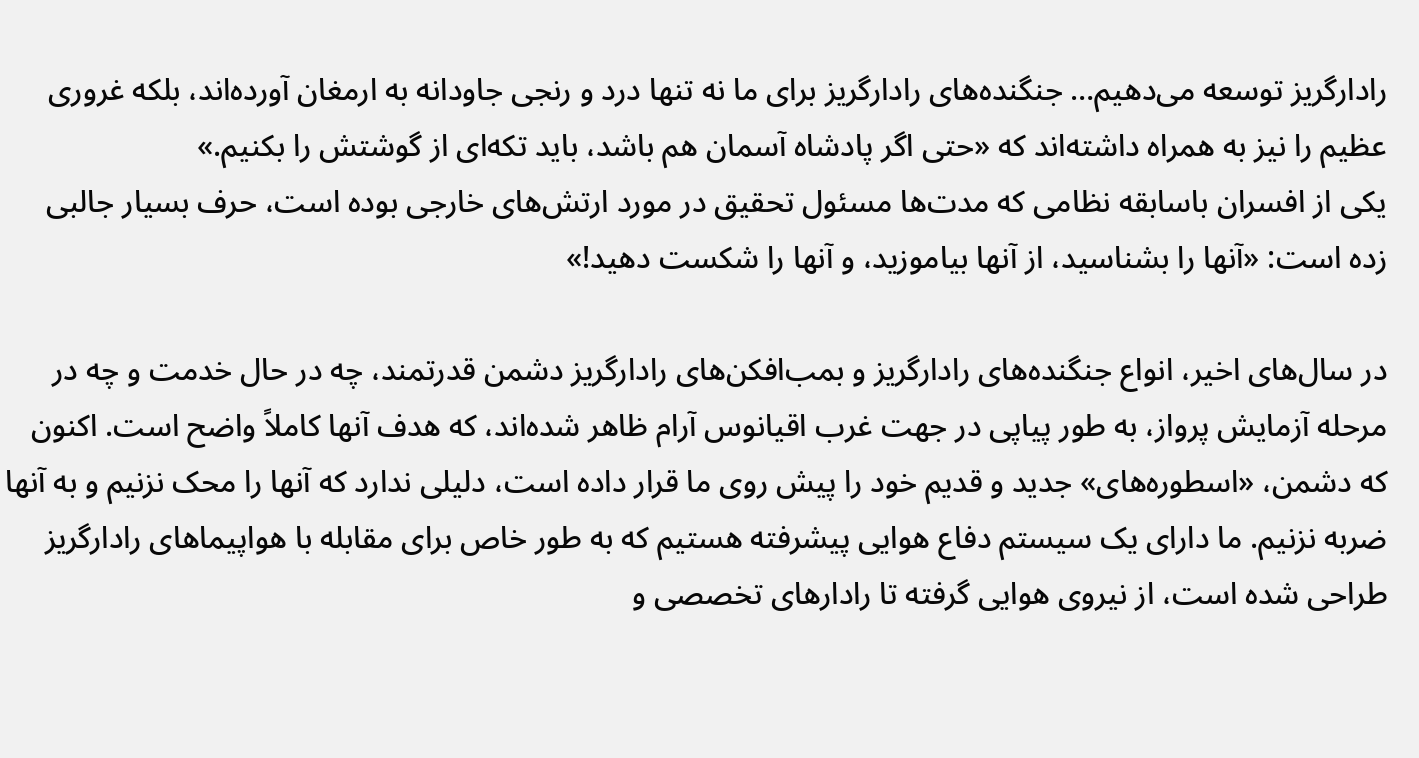رادارگریز توسعه می‌دهیم… جنگنده‌های رادارگریز برای ما نه تنها درد و رنجی جاودانه به ارمغان آورده‌اند، بلکه غروری عظیم را نیز به همراه داشته‌اند که «حتی اگر پادشاه آسمان هم باشد، باید تکه‌ای از گوشتش را بکنیم.»
یکی از افسران باسابقه نظامی که مدت‌ها مسئول تحقیق در مورد ارتش‌های خارجی بوده است، حرف بسیار جالبی زده است: «آنها را بشناسید، از آنها بیاموزید، و آنها را شکست دهید!»

در سال‌های اخیر، انواع جنگنده‌های رادارگریز و بمب‌افکن‌های رادارگریز دشمن قدرتمند، چه در حال خدمت و چه در مرحله آزمایش پرواز، به طور پیاپی در جهت غرب اقیانوس آرام ظاهر شده‌اند، که هدف آنها کاملاً واضح است. اکنون که دشمن، «اسطوره‌های» جدید و قدیم خود را پیش روی ما قرار داده است، دلیلی ندارد که آنها را محک نزنیم و به آنها ضربه نزنیم. ما دارای یک سیستم دفاع هوایی پیشرفته هستیم که به طور خاص برای مقابله با هواپیماهای رادارگریز طراحی شده است، از نیروی هوایی گرفته تا رادارهای تخصصی و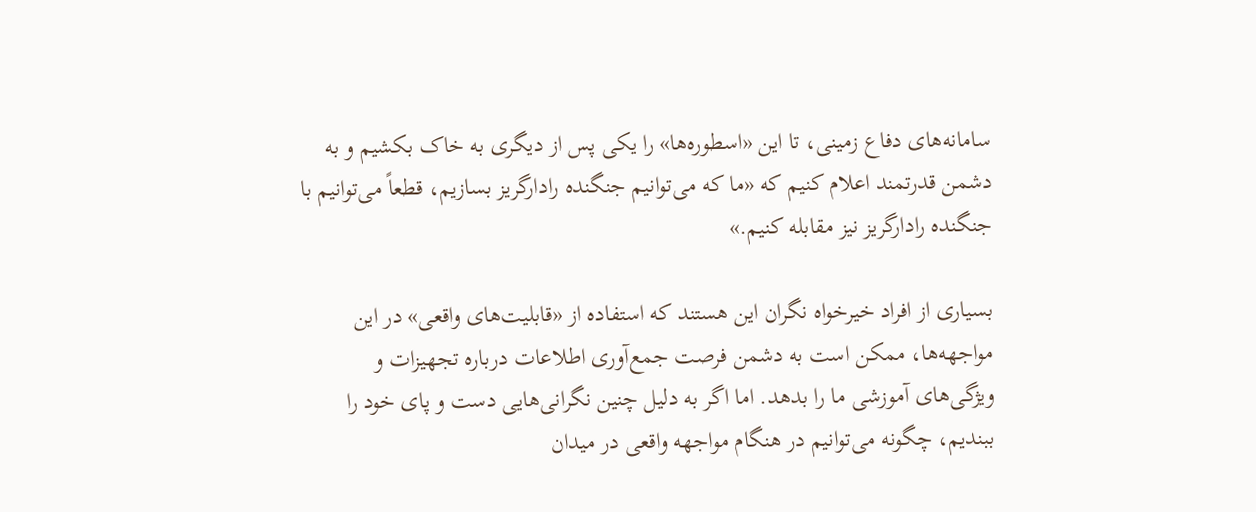سامانه‌های دفاع زمینی، تا این «اسطوره‌ها» را یکی پس از دیگری به خاک بکشیم و به دشمن قدرتمند اعلام کنیم که «ما که می‌توانیم جنگنده رادارگریز بسازیم، قطعاً می‌توانیم با جنگنده رادارگریز نیز مقابله کنیم.»

بسیاری از افراد خیرخواه نگران این هستند که استفاده از «قابلیت‌های واقعی» در این مواجهه‌ها، ممکن است به دشمن فرصت جمع‌آوری اطلاعات درباره تجهیزات و ویژگی‌های آموزشی ما را بدهد. اما اگر به دلیل چنین نگرانی‌هایی دست و پای خود را ببندیم، چگونه می‌توانیم در هنگام مواجهه واقعی در میدان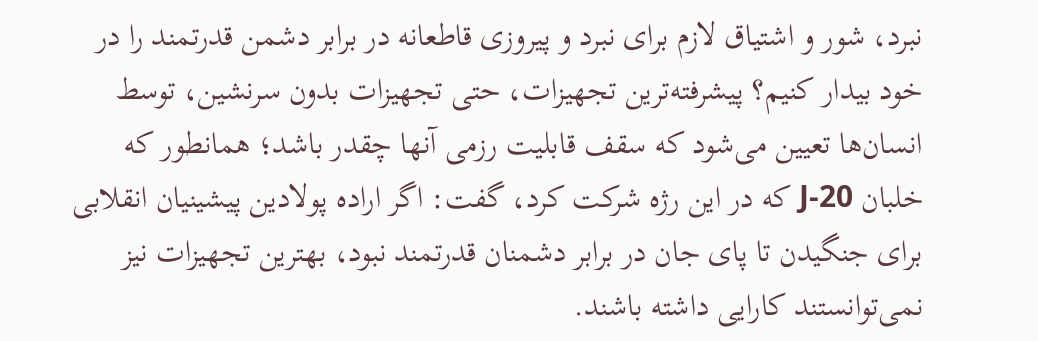نبرد، شور و اشتیاق لازم برای نبرد و پیروزی قاطعانه در برابر دشمن قدرتمند را در خود بیدار کنیم؟ پیشرفته‌ترین تجهیزات، حتی تجهیزات بدون سرنشین، توسط انسان‌ها تعیین می‌شود که سقف قابلیت رزمی آنها چقدر باشد؛ همانطور که خلبان J-20 که در این رژه شرکت کرد، گفت: اگر اراده پولادین پیشینیان انقلابی برای جنگیدن تا پای جان در برابر دشمنان قدرتمند نبود، بهترین تجهیزات نیز نمی‌توانستند کارایی داشته باشند.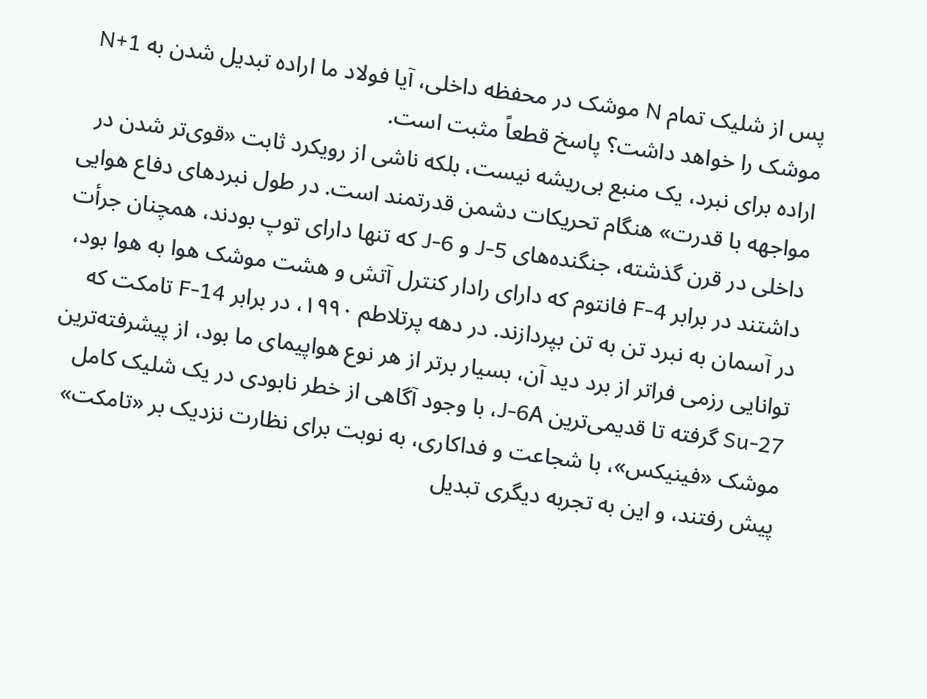پس از شلیک تمام N موشک در محفظه داخلی، آیا فولاد ما اراده تبدیل شدن به N+1 موشک را خواهد داشت؟ پاسخ قطعاً مثبت است.
اراده برای نبرد، یک منبع بی‌ریشه نیست، بلکه ناشی از رویکرد ثابت «قوی‌تر شدن در مواجهه با قدرت» هنگام تحریکات دشمن قدرتمند است. در طول نبردهای دفاع هوایی داخلی در قرن گذشته، جنگنده‌های J-5 و J-6 که تنها دارای توپ بودند، همچنان جرأت داشتند در برابر F-4 فانتوم که دارای رادار کنترل آتش و هشت موشک هوا به هوا بود، در آسمان به نبرد تن به تن بپردازند. در دهه پرتلاطم ۱۹۹۰، در برابر F-14 تامکت که توانایی رزمی فراتر از برد دید آن، بسیار برتر از هر نوع هواپیمای ما بود، از پیشرفته‌ترین Su-27 گرفته تا قدیمی‌ترین J-6A، با وجود آگاهی از خطر نابودی در یک شلیک کامل موشک «فینیکس»، با شجاعت و فداکاری، به نوبت برای نظارت نزدیک بر «تامکت» پیش رفتند، و این به تجربه دیگری تبدیل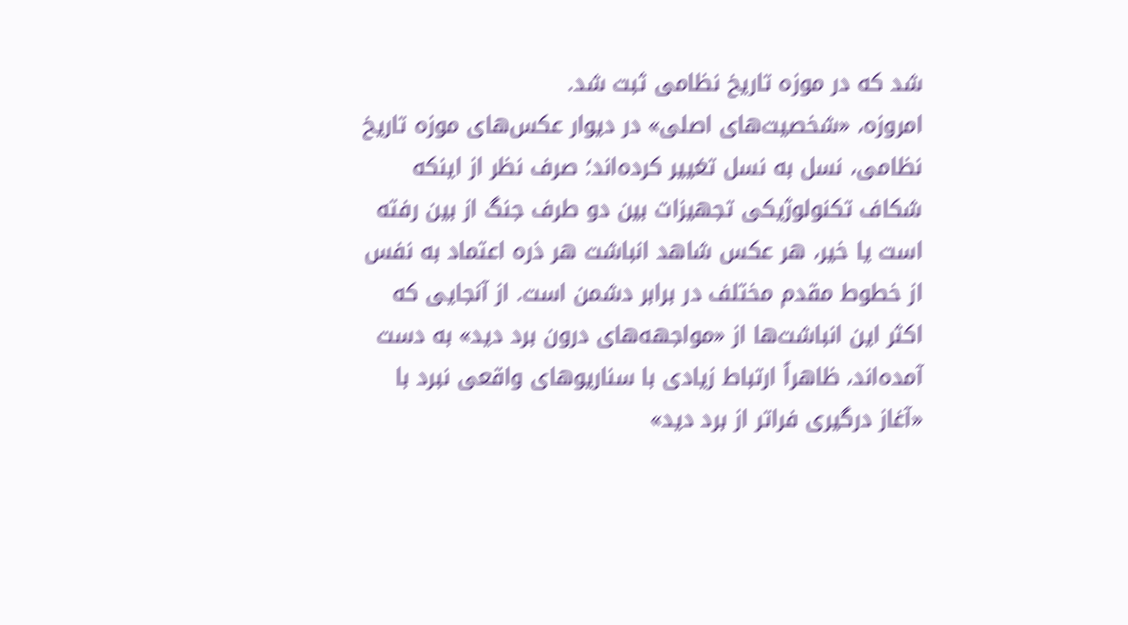شد که در موزه تاریخ نظامی ثبت شد.
امروزه، «شخصیت‌های اصلی» در دیوار عکس‌های موزه تاریخ نظامی، نسل به نسل تغییر کرده‌اند؛ صرف نظر از اینکه شکاف تکنولوژیکی تجهیزات بین دو طرف جنگ از بین رفته است یا خیر، هر عکس شاهد انباشت هر ذره اعتماد به نفس از خطوط مقدم مختلف در برابر دشمن است. از آنجایی که اکثر این انباشت‌ها از «مواجهه‌های درون برد دید» به دست آمده‌اند، ظاهراً ارتباط زیادی با سناریوهای واقعی نبرد با «آغاز درگیری فراتر از برد دید»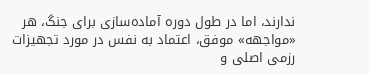ندارند، اما در طول دوره آماده‌سازی برای جنگ، هر «مواجهه» موفق، اعتماد به نفس در مورد تجهیزات رزمی اصلی و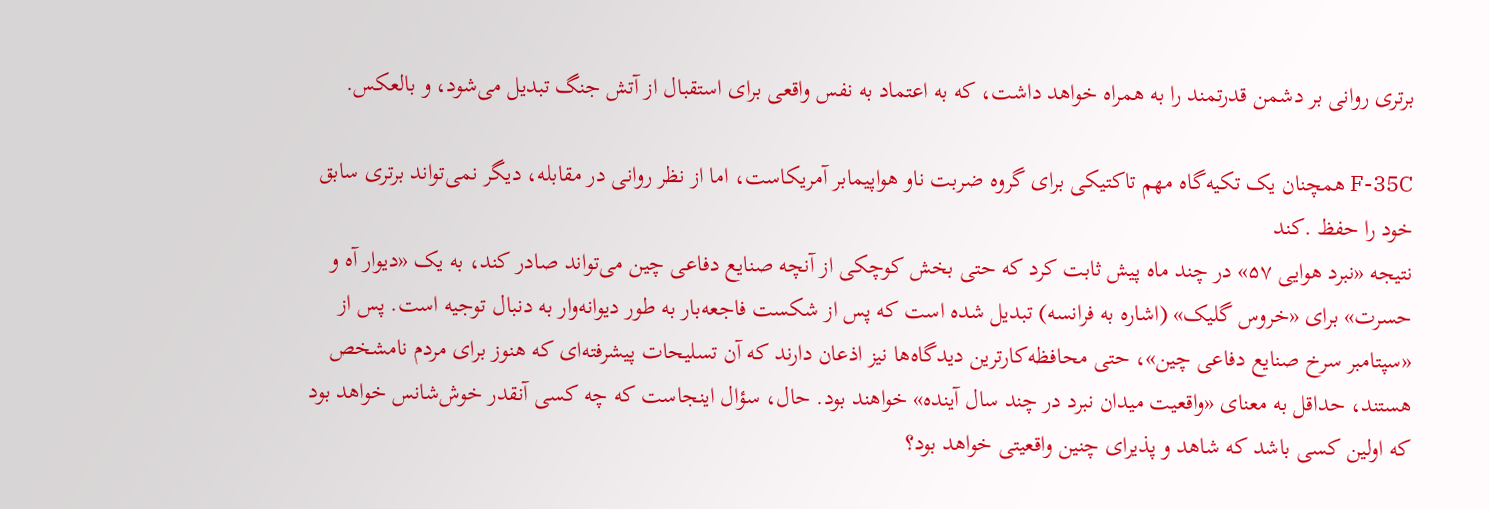برتری روانی بر دشمن قدرتمند را به همراه خواهد داشت، که به اعتماد به نفس واقعی برای استقبال از آتش جنگ تبدیل می‌شود، و بالعکس.

F-35C همچنان یک تکیه‌گاه مهم تاکتیکی برای گروه ضربت ناو هواپیمابر آمریکاست، اما از نظر روانی در مقابله، دیگر نمی‌تواند برتری سابق خود را حفظ .کند
نتیجه «نبرد هوایی ۵۷» در چند ماه پیش ثابت کرد که حتی بخش کوچکی از آنچه صنایع دفاعی چین می‌تواند صادر کند، به یک «دیوار آه و حسرت» برای «خروس گلیک» (اشاره به فرانسه) تبدیل شده است که پس از شکست فاجعه‌بار به طور دیوانه‌وار به دنبال توجیه است. پس از «سپتامبر سرخ صنایع دفاعی چین»، حتی محافظه‌کارترین دیدگاه‌ها نیز اذعان دارند که آن تسلیحات پیشرفته‌ای که هنوز برای مردم نامشخص هستند، حداقل به معنای «واقعیت میدان نبرد در چند سال آینده» خواهند بود. حال، سؤال اینجاست که چه کسی آنقدر خوش‌شانس خواهد بود که اولین کسی باشد که شاهد و پذیرای چنین واقعیتی خواهد بود؟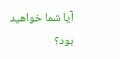آیا شما خواهید بود؟